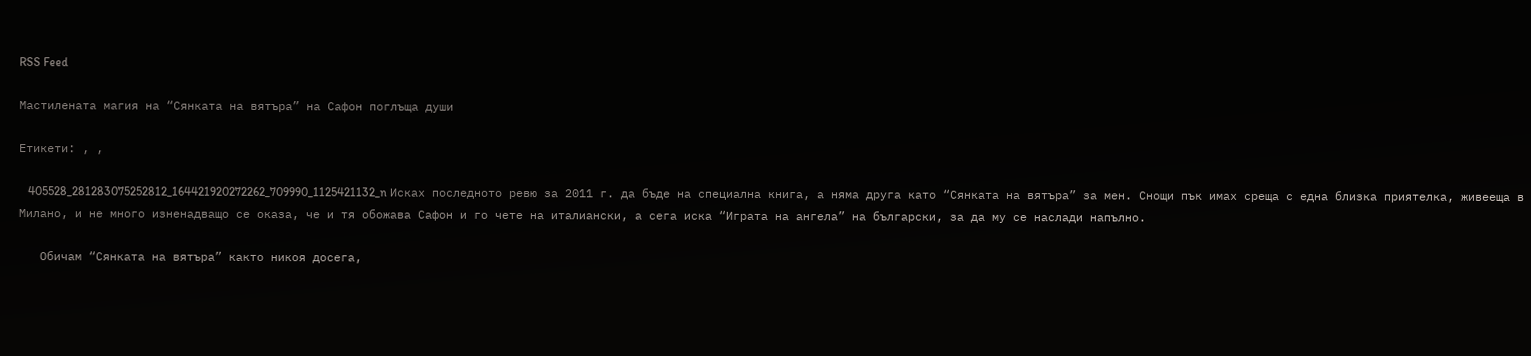RSS Feed

Мастилената магия на “Сянката на вятъра” на Сафон поглъща души

Етикети: , ,

   405528_281283075252812_164421920272262_709990_1125421132_n Исках последното ревю за 2011 г. да бъде на специална книга, а няма друга като “Сянката на вятъра” за мен. Снощи пък имах среща с една близка приятелка, живееща в Милано, и не много изненадващо се оказа, че и тя обожава Сафон и го чете на италиански, а сега иска “Играта на ангела” на български, за да му се наслади напълно.

   Обичам “Сянката на вятъра” както никоя досега,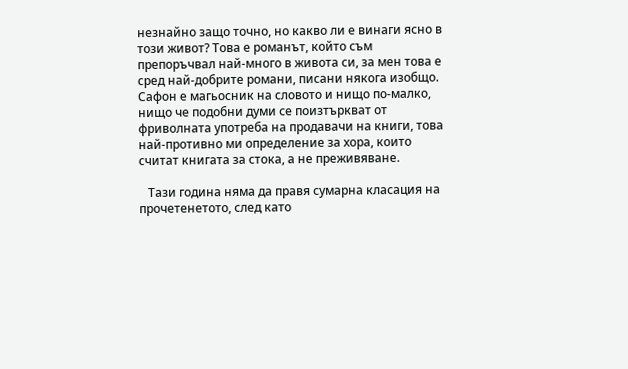незнайно защо точно, но какво ли е винаги ясно в този живот? Това е романът, който съм препоръчвал най-много в живота си, за мен това е сред най-добрите романи, писани някога изобщо. Сафон е магьосник на словото и нищо по-малко, нищо че подобни думи се поизтъркват от фриволната употреба на продавачи на книги, това най-противно ми определение за хора, които считат книгата за стока, а не преживяване.

   Тази година няма да правя сумарна класация на прочетенетото, след като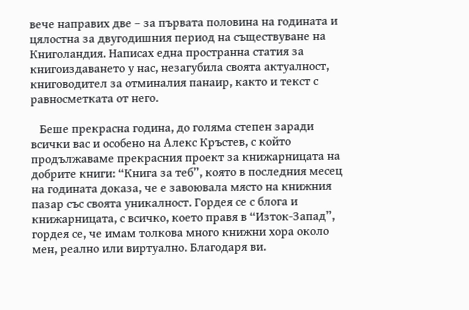вече направих две – за първата половина на годината и цялостна за двугодишния период на съществуване на Книголандия. Написах една пространна статия за книгоиздаването у нас, незагубила своята актуалност, книговодител за отминалия панаир, както и текст с равносметката от него.

   Беше прекрасна година, до голяма степен заради всички вас и особено на Алекс Кръстев, с който продължаваме прекрасния проект за книжарницата на добрите книги: “Книга за теб”, която в последния месец на годината доказа, че е завоювала място на книжния пазар със своята уникалност. Гордея се с блога и книжарницата, с всичко, което правя в “Изток-Запад”, гордея се, че имам толкова много книжни хора около мен, реално или виртуално. Благодаря ви.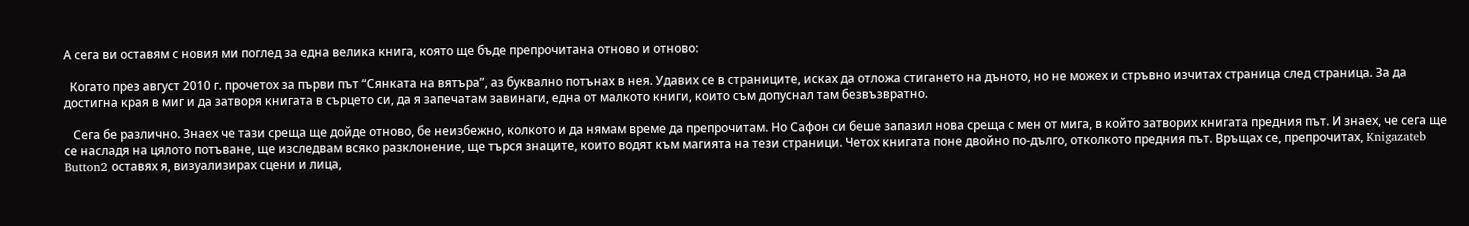А сега ви оставям с новия ми поглед за една велика книга, която ще бъде препрочитана отново и отново:

  Когато през август 2010 г. прочетох за първи път “Сянката на вятъра”, аз буквално потънах в нея. Удавих се в страниците, исках да отложа стигането на дъното, но не можех и стръвно изчитах страница след страница. За да достигна края в миг и да затворя книгата в сърцето си, да я запечатам завинаги, една от малкото книги, които съм допуснал там безвъзвратно.

   Сега бе различно. Знаех че тази среща ще дойде отново, бе неизбежно, колкото и да нямам време да препрочитам. Но Сафон си беше запазил нова среща с мен от мига, в който затворих книгата предния път. И знаех, че сега ще се насладя на цялото потъване, ще изследвам всяко разклонение, ще търся знаците, които водят към магията на тези страници. Четох книгата поне двойно по-дълго, отколкото предния път. Връщах се, препрочитах, Knigazateb Button2 оставях я, визуализирах сцени и лица,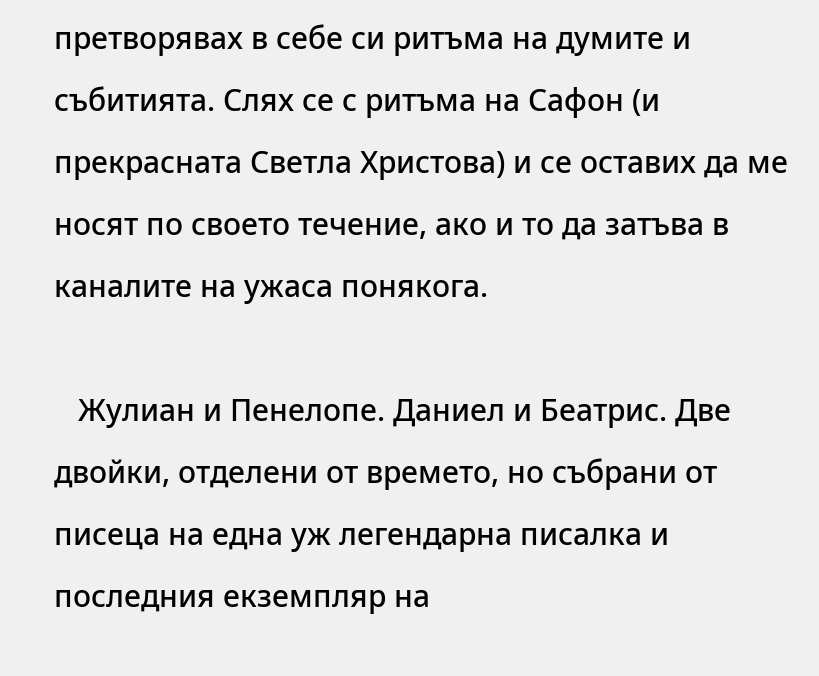претворявах в себе си ритъма на думите и събитията. Слях се с ритъма на Сафон (и прекрасната Светла Христова) и се оставих да ме носят по своето течение, ако и то да затъва в каналите на ужаса понякога.

   Жулиан и Пенелопе. Даниел и Беатрис. Две двойки, отделени от времето, но събрани от писеца на една уж легендарна писалка и последния екземпляр на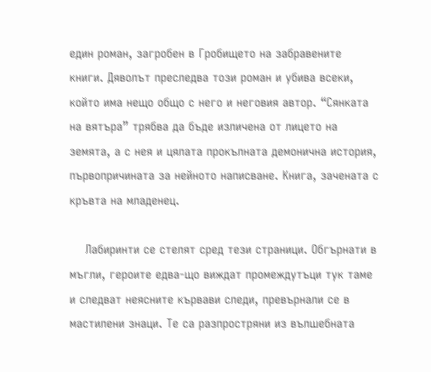един роман, загробен в Гробището на забравените книги. Дяволът преследва този роман и убива всеки, който има нещо общо с него и неговия автор. “Сянката на вятъра” трябва да бъде изличена от лицето на земята, а с нея и цялата прокълната демонична история, първопричината за нейното написване. Книга, зачената с кръвта на младенец.

    Лабиринти се стелят сред тези страници. Обгърнати в мъгли, героите едва-що виждат промеждутъци тук таме и следват неясните кървави следи, превърнали се в мастилени знаци. Те са разпростряни из вълшебната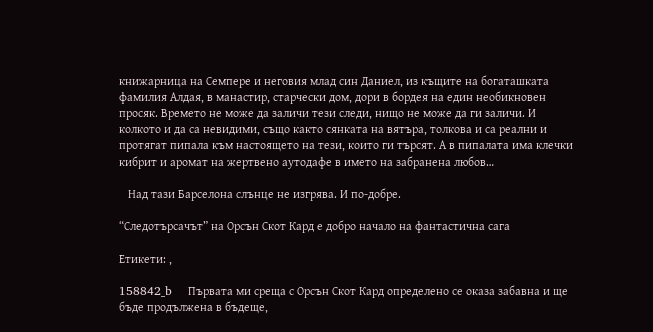книжарница на Семпере и неговия млад син Даниел, из къщите на богаташката фамилия Алдая, в манастир, старчески дом, дори в бордея на един необикновен просяк. Времето не може да заличи тези следи, нищо не може да ги заличи. И колкото и да са невидими, също както сянката на вятъра, толкова и са реални и протягат пипала към настоящето на тези, които ги търсят. А в пипалата има клечки кибрит и аромат на жертвено аутодафе в името на забранена любов…

   Над тази Барселона слънце не изгрява. И по-добре.

“Следотърсачът” на Орсън Скот Кард е добро начало на фантастична сага

Етикети: ,

158842_b    Първата ми среща с Орсън Скот Кард определено се оказа забавна и ще бъде продължена в бъдеще,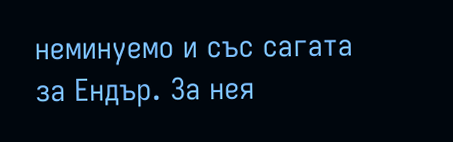неминуемо и със сагата за Ендър. За нея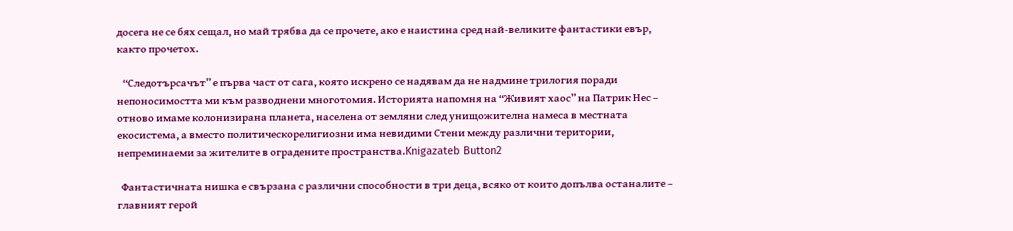досега не се бях сещал, но май трябва да се прочете, ако е наистина сред най-великите фантастики евър, както прочетох.

   “Следотърсачът” е първа част от сага, която искрено се надявам да не надмине трилогия поради непоносимостта ми към разводнени многотомия. Историята напомня на “Живият хаос” на Патрик Нес – отново имаме колонизирана планета, населена от земляни след унищожителна намеса в местната екосистема, а вместо политическорелигиозни има невидими Стени между различни територии, непреминаеми за жителите в оградените пространства.Knigazateb Button2

  Фантастичната нишка е свързана с различни способности в три деца, всяко от които допълва останалите – главният герой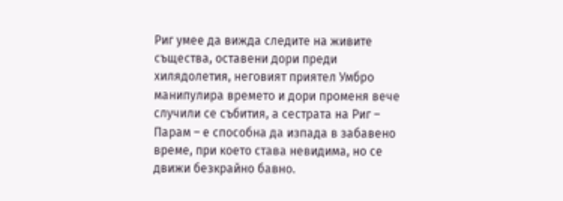Риг умее да вижда следите на живите същества, оставени дори преди хилядолетия, неговият приятел Умбро манипулира времето и дори променя вече случили се събития, а сестрата на Риг – Парам – е способна да изпада в забавено време, при което става невидима, но се движи безкрайно бавно.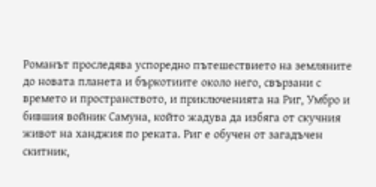Романът проследява успоредно пътешествието на земляните до новата планета и бъркотиите около него, свързани с времето и пространството, и приключенията на Риг, Умбро и бившия войник Самуна, който жадува да избяга от скучния живот на ханджия по реката. Риг е обучен от загадъчен скитник,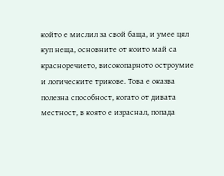който е мислил за свой баща, и умее цял куп неща, основните от които май са красноречието, високопарното остроумие и логическите трикове. Това е оказва полезна способност, когато от дивата местност, в която е израснал, попада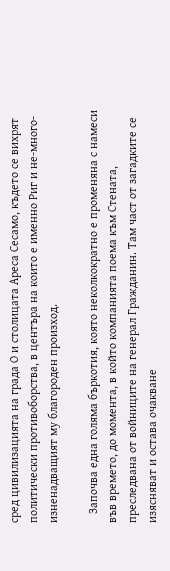сред цивилизацията на града О и столицата Ареса Сесамо, където се вихрят политически противоборства, в центъра на които е именно Риг и не-много-изненадващият му благороден произход.

   Започва една голяма бъркотия, която неколкократно е променяна с намеси във времето, до момента, в който компанията поема към Стената, преследвана от войниците на генерал Гражданин. Там част от загадките се изясняват и остава очакване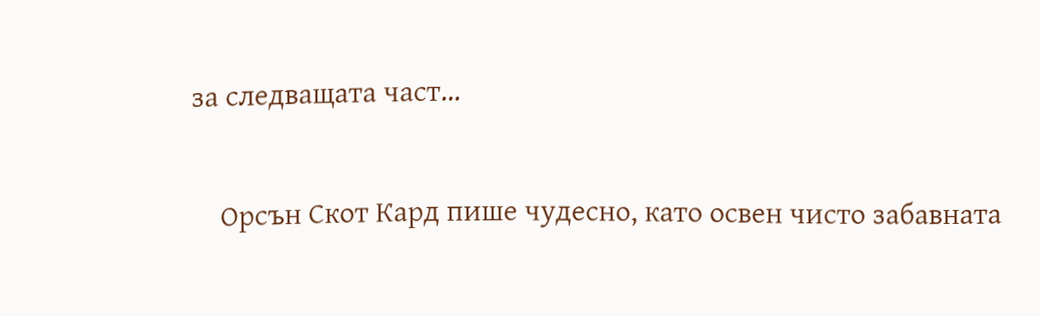за следващата част…

    Орсън Скот Кард пише чудесно, като освен чисто забавната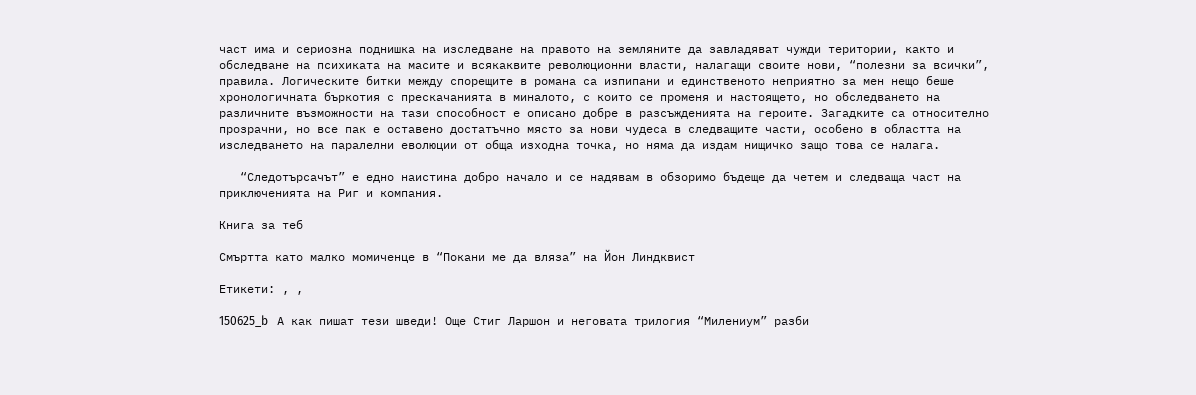част има и сериозна поднишка на изследване на правото на земляните да завладяват чужди територии, както и обследване на психиката на масите и всякаквите революционни власти, налагащи своите нови, “полезни за всички”, правила. Логическите битки между спорещите в романа са изпипани и единственото неприятно за мен нещо беше хронологичната бъркотия с прескачанията в миналото, с които се променя и настоящето, но обследването на различните възможности на тази способност е описано добре в разсъжденията на героите. Загадките са относително прозрачни, но все пак е оставено достатъчно място за нови чудеса в следващите части, особено в областта на изследването на паралелни еволюции от обща изходна точка, но няма да издам нищичко защо това се налага.

   “Следотърсачът” е едно наистина добро начало и се надявам в обзоримо бъдеще да четем и следваща част на приключенията на Риг и компания.

Книга за теб

Смъртта като малко момиченце в “Покани ме да вляза” на Йон Линдквист

Етикети: , ,

150625_b   А как пишат тези шведи! Още Стиг Ларшон и неговата трилогия “Милениум” разби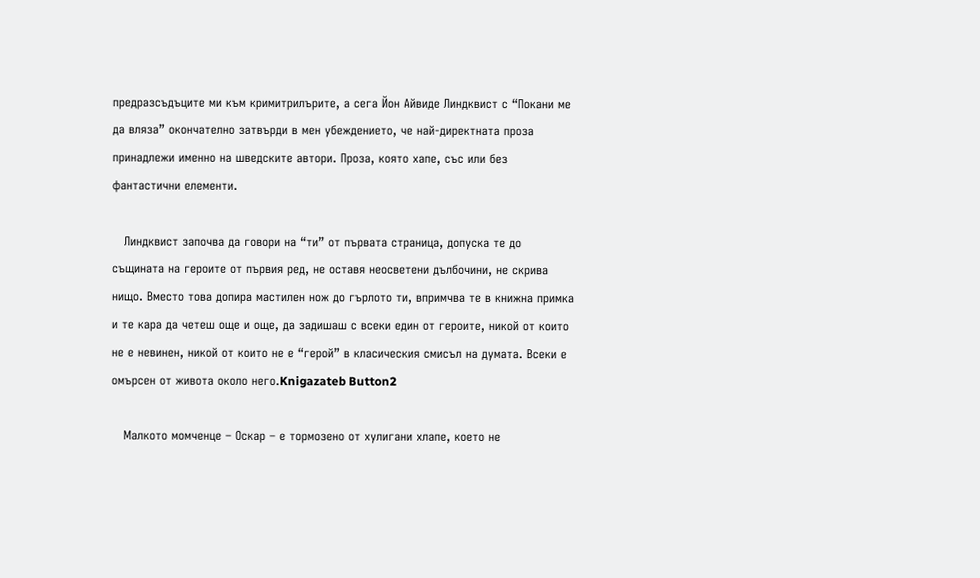предразсъдъците ми към кримитрилърите, а сега Йон Айвиде Линдквист с “Покани ме да вляза” окончателно затвърди в мен убеждението, че най-директната проза принадлежи именно на шведските автори. Проза, която хапе, със или без фантастични елементи.

   Линдквист започва да говори на “ти” от първата страница, допуска те до същината на героите от първия ред, не оставя неосветени дълбочини, не скрива нищо. Вместо това допира мастилен нож до гърлото ти, впримчва те в книжна примка и те кара да четеш още и още, да задишаш с всеки един от героите, никой от които не е невинен, никой от които не е “герой” в класическия смисъл на думата. Всеки е омърсен от живота около него.Knigazateb Button2

   Малкото момченце – Оскар – е тормозено от хулигани хлапе, което не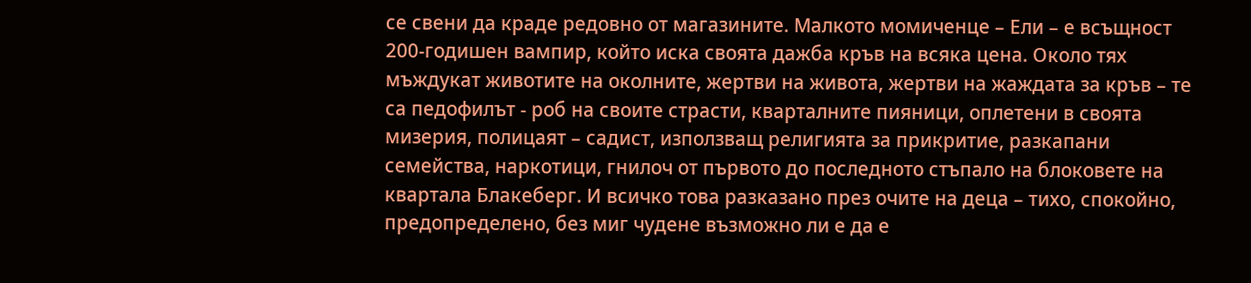се свени да краде редовно от магазините. Малкото момиченце – Ели – е всъщност 200-годишен вампир, който иска своята дажба кръв на всяка цена. Около тях мъждукат животите на околните, жертви на живота, жертви на жаждата за кръв – те са педофилът - роб на своите страсти, кварталните пияници, оплетени в своята мизерия, полицаят – садист, използващ религията за прикритие, разкапани семейства, наркотици, гнилоч от първото до последното стъпало на блоковете на квартала Блакеберг. И всичко това разказано през очите на деца – тихо, спокойно, предопределено, без миг чудене възможно ли е да е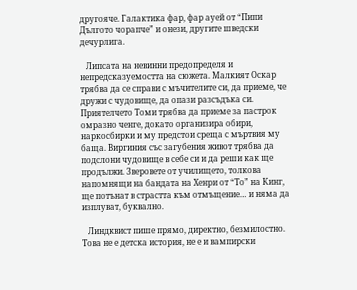другояче. Галактика фар, фар ауей от “Пипи Дългото чорапче” и онези, другите шведски дечурлига.

   Липсата на невинни предопределя и непредсказуемостта на сюжета. Малкият Оскар трябва да се справи с мъчителите си, да приеме, че дружи с чудовище, да опази разсъдъка си. Приятелчето Томи трябва да приеме за пастрок омразно ченге, докато организира обири, наркосбирки и му предстои среща с мъртвия му баща. Виргиния със загубения живот трябва да подслони чудовище в себе си и да реши как ще продължи. Зверовете от училището, толкова напомнящи на бандата на Хенри от “То” на Кинг, ще потънат в страстта към отмъщение… и няма да изплуват, буквално.

   Линдквист пише прямо, директно, безмилостно. Това не е детска история, не е и вампирски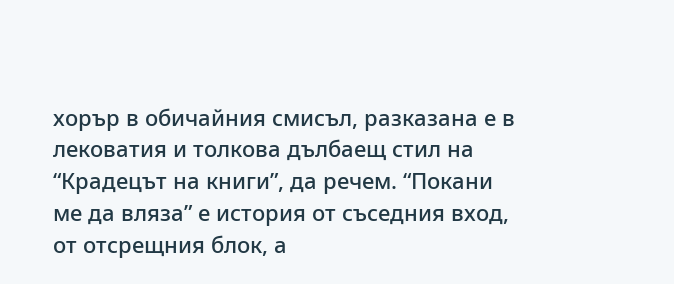хорър в обичайния смисъл, разказана е в лековатия и толкова дълбаещ стил на “Крадецът на книги”, да речем. “Покани ме да вляза” е история от съседния вход, от отсрещния блок, а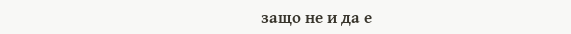защо не и да е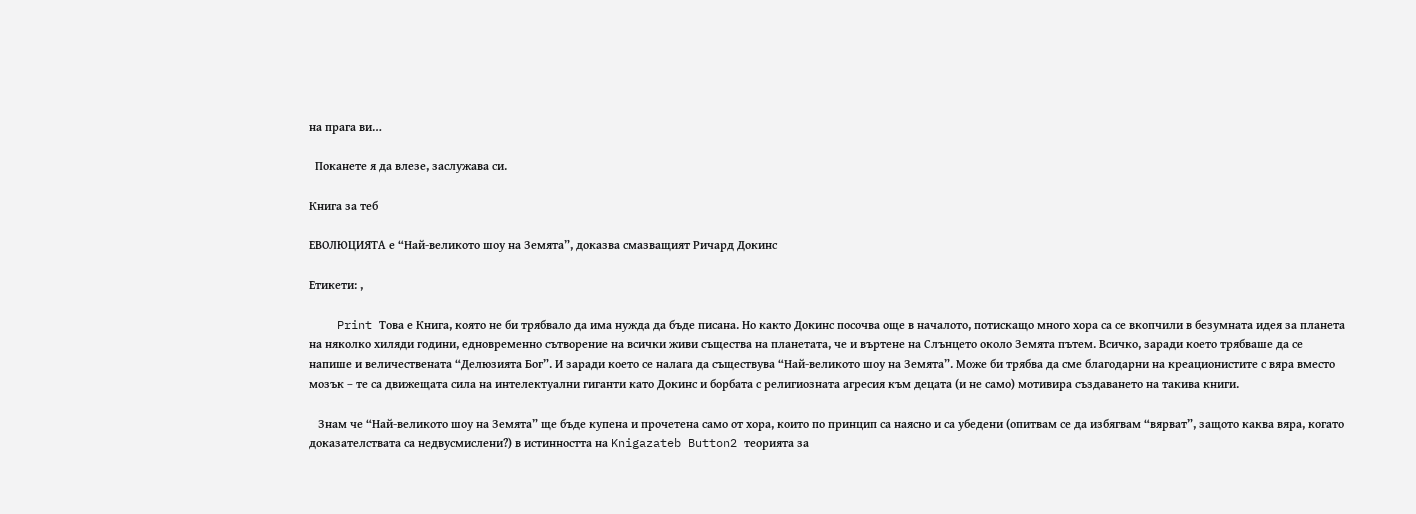на прага ви…

  Поканете я да влезе, заслужава си.

Книга за теб

ЕВОЛЮЦИЯТА е “Най-великото шоу на Земята”, доказва смазващият Ричард Докинс

Етикети: ,

    Print Това е Книга, която не би трябвало да има нужда да бъде писана. Но както Докинс посочва още в началото, потискащо много хора са се вкопчили в безумната идея за планета на няколко хиляди години, едновременно сътворение на всички живи същества на планетата, че и въртене на Слънцето около Земята пътем. Всичко, заради което трябваше да се напише и величествената “Делюзията Бог”. И заради което се налага да съществува “Най-великото шоу на Земята”. Може би трябва да сме благодарни на креационистите с вяра вместо мозък – те са движещата сила на интелектуални гиганти като Докинс и борбата с религиозната агресия към децата (и не само) мотивира създаването на такива книги.

   Знам че “Най-великото шоу на Земята” ще бъде купена и прочетена само от хора, които по принцип са наясно и са убедени (опитвам се да избягвам “вярват”, защото каква вяра, когато доказателствата са недвусмислени?) в истинността на Knigazateb Button2 теорията за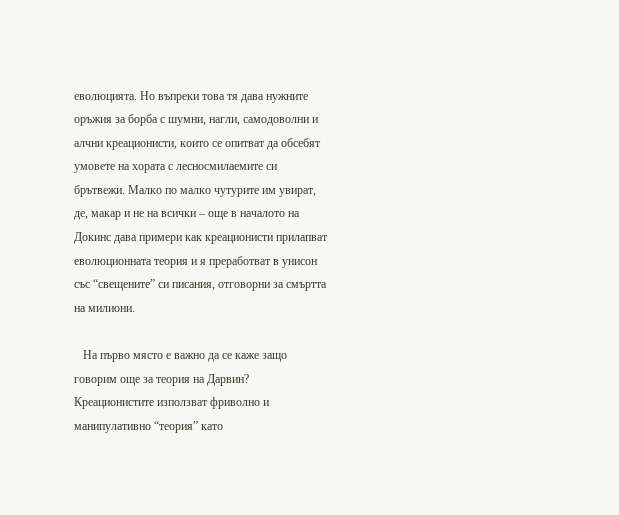еволюцията. Но въпреки това тя дава нужните оръжия за борба с шумни, нагли, самодоволни и алчни креационисти, които се опитват да обсебят умовете на хората с лесносмилаемите си брътвежи. Малко по малко чутурите им увират, де, макар и не на всички – още в началото на Докинс дава примери как креационисти прилапват еволюционната теория и я преработват в унисон със “свещените” си писания, отговорни за смъртта на милиони.

   На първо място е важно да се каже защо говорим още за теория на Дарвин? Креационистите използват фриволно и манипулативно “теория” като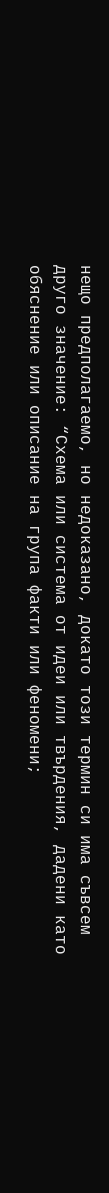нещо предполагаемо, но недоказано, докато този термин си има съвсем друго значение: “Схема или система от идеи или твърдения, дадени като обяснение или описание на група факти или феномени;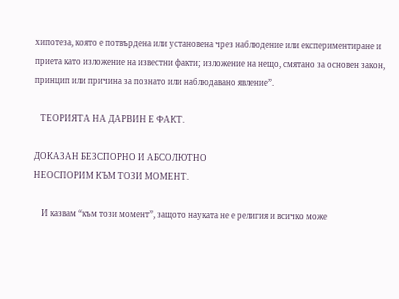хипотеза, която е потвърдена или установена чрез наблюдение или експериментиране и приета като изложение на известни факти; изложение на нещо, смятано за основен закон, принцип или причина за познато или наблюдавано явление”.

   ТЕОРИЯТА НА ДАРВИН Е ФАКТ.

ДОКАЗАН БЕЗСПОРНО И АБСОЛЮТНО
НЕОСПОРИМ КЪМ ТОЗИ МОМЕНТ.

    И казвам “към този момент”, защото науката не е религия и всичко може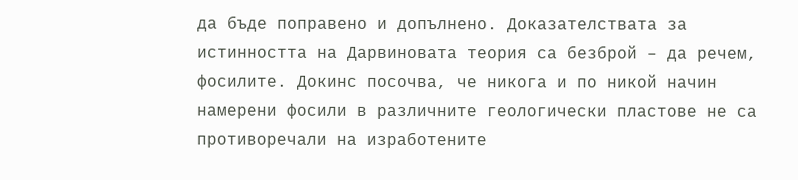да бъде поправено и допълнено. Доказателствата за истинността на Дарвиновата теория са безброй – да речем, фосилите. Докинс посочва, че никога и по никой начин намерени фосили в различните геологически пластове не са противоречали на изработените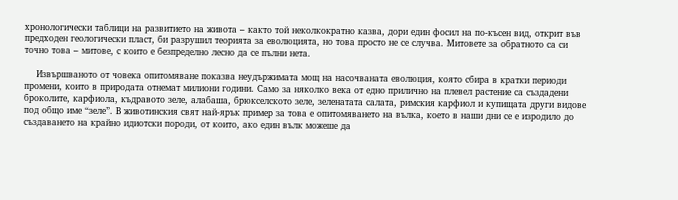хронологически таблици на развитието на живота – както той неколкократно казва, дори един фосил на по-късен вид, открит във предходен геологически пласт, би разрушил теорията за еволюцията, но това просто не се случва. Митовете за обратното са си точно това – митове, с които е безпределно лесно да се пълни нета.

    Извършваното от човека опитомяване показва неудържимата мощ на насочваната еволюция, която сбира в кратки периоди промени, които в природата отнемат милиони години. Само за няколко века от едно прилично на плевел растение са създадени броколите, карфиола, къдравото зеле, алабаша, брюкселското зеле, зеленатата салата, римския карфиол и купищата други видове под общо име “зеле”. В животинския свят най-ярък пример за това е опитомяването на вълка, което в наши дни се е изродило до създаването на крайно идиотски породи, от които, ако един вълк можеше да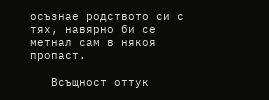осъзнае родството си с тях, навярно би се метнал сам в някоя пропаст.

   Всъщност оттук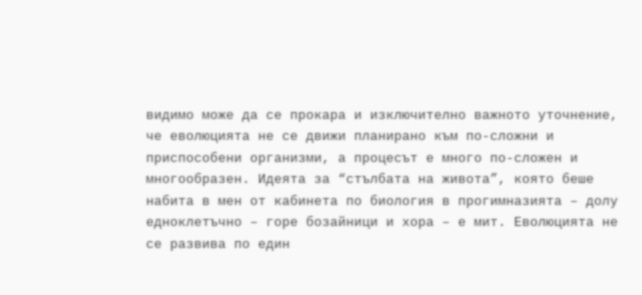видимо може да се прокара и изключително важното уточнение, че еволюцията не се движи планирано към по-сложни и приспособени организми, а процесът е много по-сложен и многообразен. Идеята за “стълбата на живота”, която беше набита в мен от кабинета по биология в прогимназията – долу едноклетъчно – горе бозайници и хора – е мит. Еволюцията не се развива по един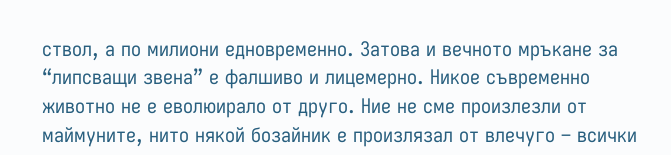ствол, а по милиони едновременно. Затова и вечното мръкане за “липсващи звена” е фалшиво и лицемерно. Никое съвременно животно не е еволюирало от друго. Ние не сме произлезли от маймуните, нито някой бозайник е произлязал от влечуго – всички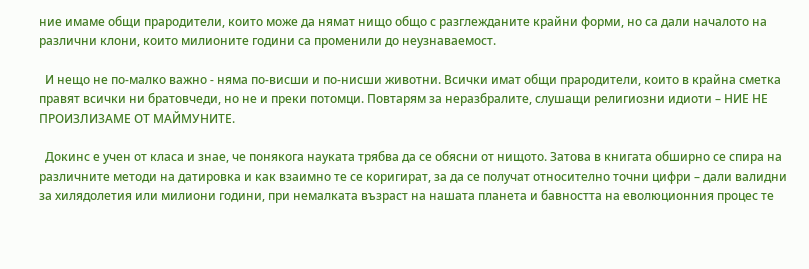ние имаме общи прародители, които може да нямат нищо общо с разглежданите крайни форми, но са дали началото на различни клони, които милионите години са променили до неузнаваемост.

  И нещо не по-малко важно - няма по-висши и по-нисши животни. Всички имат общи прародители, които в крайна сметка правят всички ни братовчеди, но не и преки потомци. Повтарям за неразбралите, слушащи религиозни идиоти – НИЕ НЕ ПРОИЗЛИЗАМЕ ОТ МАЙМУНИТЕ.

  Докинс е учен от класа и знае, че понякога науката трябва да се обясни от нищото. Затова в книгата обширно се спира на различните методи на датировка и как взаимно те се коригират, за да се получат относително точни цифри – дали валидни за хилядолетия или милиони години, при немалката възраст на нашата планета и бавността на еволюционния процес те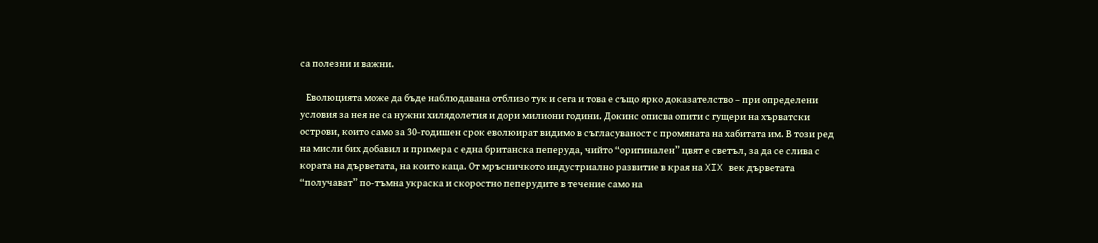са полезни и важни.

   Еволюцията може да бъде наблюдавана отблизо тук и сега и това е също ярко доказателство – при определени условия за нея не са нужни хилядолетия и дори милиони години. Докинс описва опити с гущери на хърватски острови, които само за 30-годишен срок еволюират видимо в съгласуваност с промяната на хабитата им. В този ред на мисли бих добавил и примера с една британска пеперуда, чийто “оригинален” цвят е светъл, за да се слива с кората на дърветата, на които каца. От мръсничкото индустриално развитие в края на XIX век дърветата “получават” по-тъмна украска и скоростно пеперудите в течение само на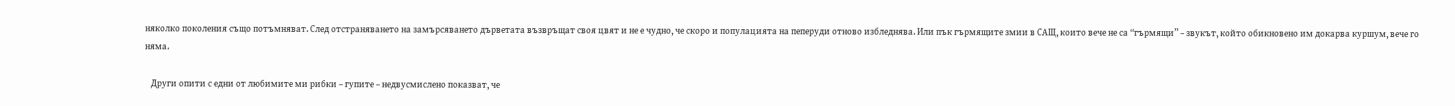няколко поколения също потъмняват. След отстраняването на замърсяването дърветата възвръщат своя цвят и не е чудно, че скоро и популацията на пеперуди отново избледнява. Или пък гърмящите змии в САЩ, които вече не са “гърмящи” – звукът, който обикновено им докарва куршум, вече го няма.

   Други опити с едни от любимите ми рибки – гупите – недвусмислено показват, че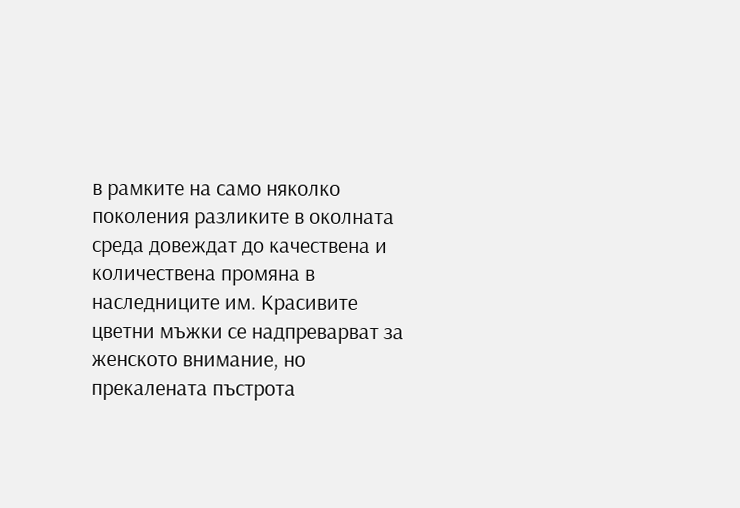в рамките на само няколко поколения разликите в околната среда довеждат до качествена и количествена промяна в наследниците им. Красивите цветни мъжки се надпреварват за женското внимание, но прекалената пъстрота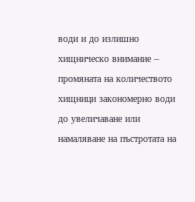води и до излишно хищническо внимание – промяната на количеството хищници закономерно води до увеличаване или намаляване на пъстротата на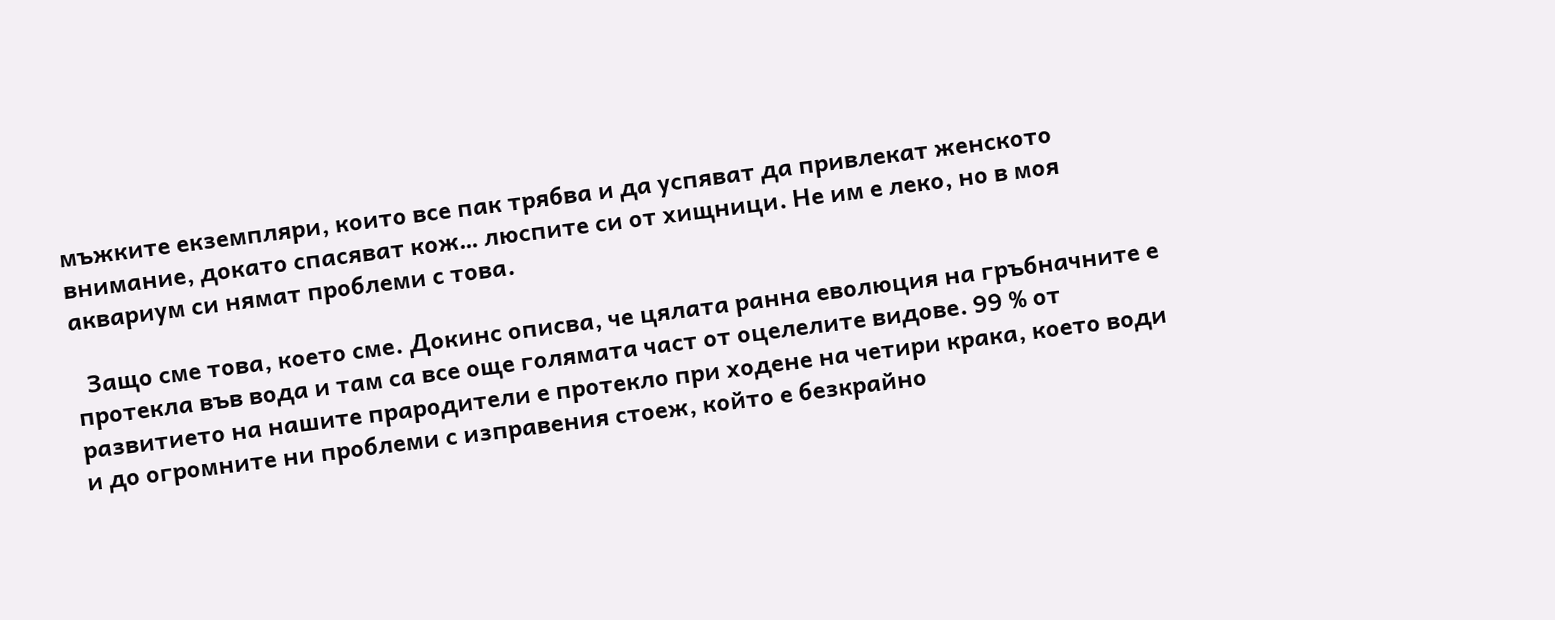мъжките екземпляри, които все пак трябва и да успяват да привлекат женското внимание, докато спасяват кож… люспите си от хищници. Не им е леко, но в моя аквариум си нямат проблеми с това.

  Защо сме това, което сме. Докинс описва, че цялата ранна еволюция на гръбначните е протекла във вода и там са все още голямата част от оцелелите видове. 99 % от развитието на нашите прародители е протекло при ходене на четири крака, което води и до огромните ни проблеми с изправения стоеж, който е безкрайно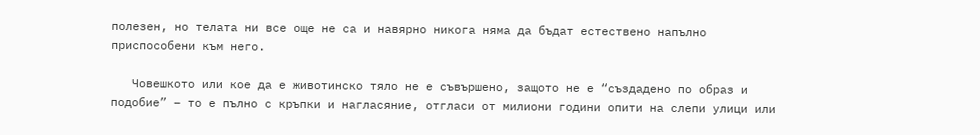полезен, но телата ни все още не са и навярно никога няма да бъдат естествено напълно приспособени към него.

   Човешкото или кое да е животинско тяло не е съвършено, защото не е “създадено по образ и подобие” – то е пълно с кръпки и нагласяние, отгласи от милиони години опити на слепи улици или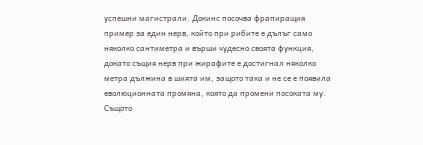успешни магистрали. Докинс посочва фрапиращия пример за един нерв, който при рибите е дълъг само няколко сантиметра и върши чудесно своята функция, докато същия нерв при жирафите е достигнал няколко метра дължина в шията им, защото така и не се е появила еволюционната промяна, която да промени посоката му. Същото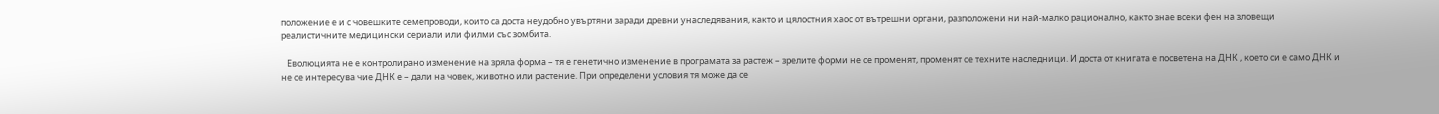положение е и с човешките семепроводи, които са доста неудобно увъртяни заради древни унаследявания, както и цялостния хаос от вътрешни органи, разположени ни най-малко рационално, както знае всеки фен на зловещи реалистичните медицински сериали или филми със зомбита.

   Еволюцията не е контролирано изменение на зряла форма – тя е генетично изменение в програмата за растеж – зрелите форми не се променят, променят се техните наследници. И доста от книгата е посветена на ДНК , което си е само ДНК и не се интересува чие ДНК е – дали на човек, животно или растение. При определени условия тя може да се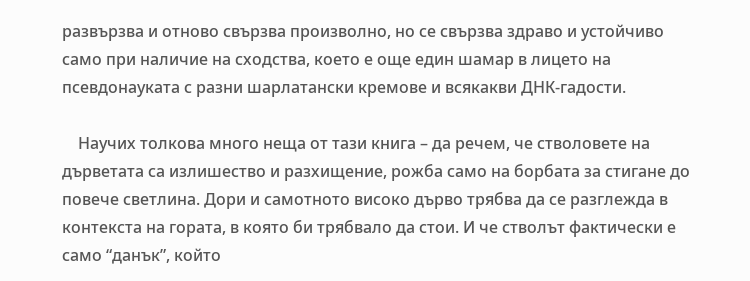развързва и отново свързва произволно, но се свързва здраво и устойчиво само при наличие на сходства, което е още един шамар в лицето на псевдонауката с разни шарлатански кремове и всякакви ДНК-гадости.

    Научих толкова много неща от тази книга – да речем, че стволовете на дърветата са излишество и разхищение, рожба само на борбата за стигане до повече светлина. Дори и самотното високо дърво трябва да се разглежда в контекста на гората, в която би трябвало да стои. И че стволът фактически е само “данък”, който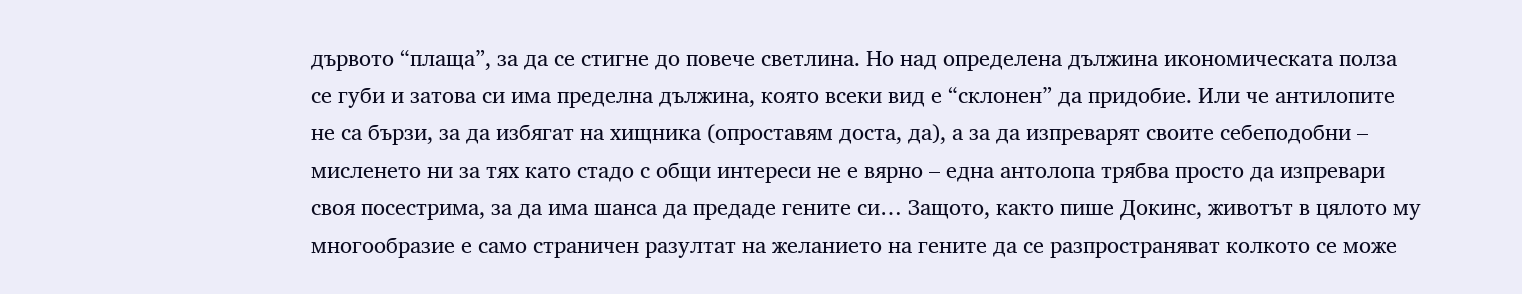дървото “плаща”, за да се стигне до повече светлина. Но над определена дължина икономическата полза се губи и затова си има пределна дължина, която всеки вид е “склонен” да придобие. Или че антилопите не са бързи, за да избягат на хищника (опроставям доста, да), а за да изпреварят своите себеподобни – мисленето ни за тях като стадо с общи интереси не е вярно – една антолопа трябва просто да изпревари своя посестрима, за да има шанса да предаде гените си… Защото, както пише Докинс, животът в цялото му многообразие е само страничен разултат на желанието на гените да се разпространяват колкото се може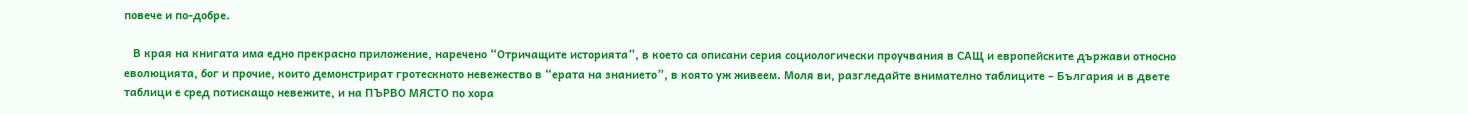повече и по-добре.

   В края на книгата има едно прекрасно приложение, наречено “Отричащите историята”, в което са описани серия социологически проучвания в САЩ и европейските държави относно еволюцията, бог и прочие, които демонстрират гротескното невежество в “ерата на знанието”, в която уж живеем. Моля ви, разгледайте внимателно таблиците – България и в двете таблици е сред потискащо невежите, и на ПЪРВО МЯСТО по хора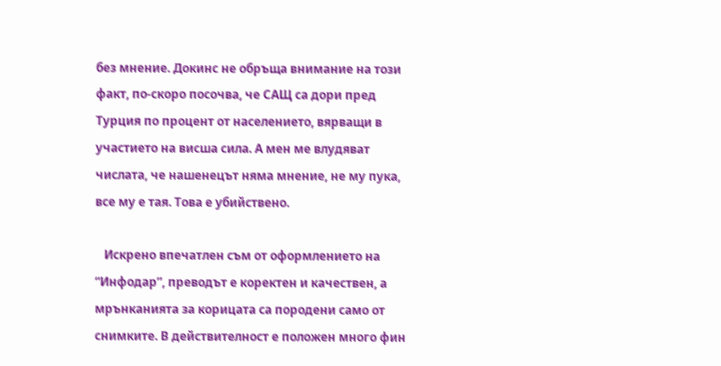без мнение. Докинс не обръща внимание на този факт, по-скоро посочва, че САЩ са дори пред Турция по процент от населението, вярващи в участието на висша сила. А мен ме влудяват числата, че нашенецът няма мнение, не му пука, все му е тая. Това е убийствено.

   Искрено впечатлен съм от оформлението на “Инфодар”, преводът е коректен и качествен, а мрънканията за корицата са породени само от снимките. В действителност е положен много фин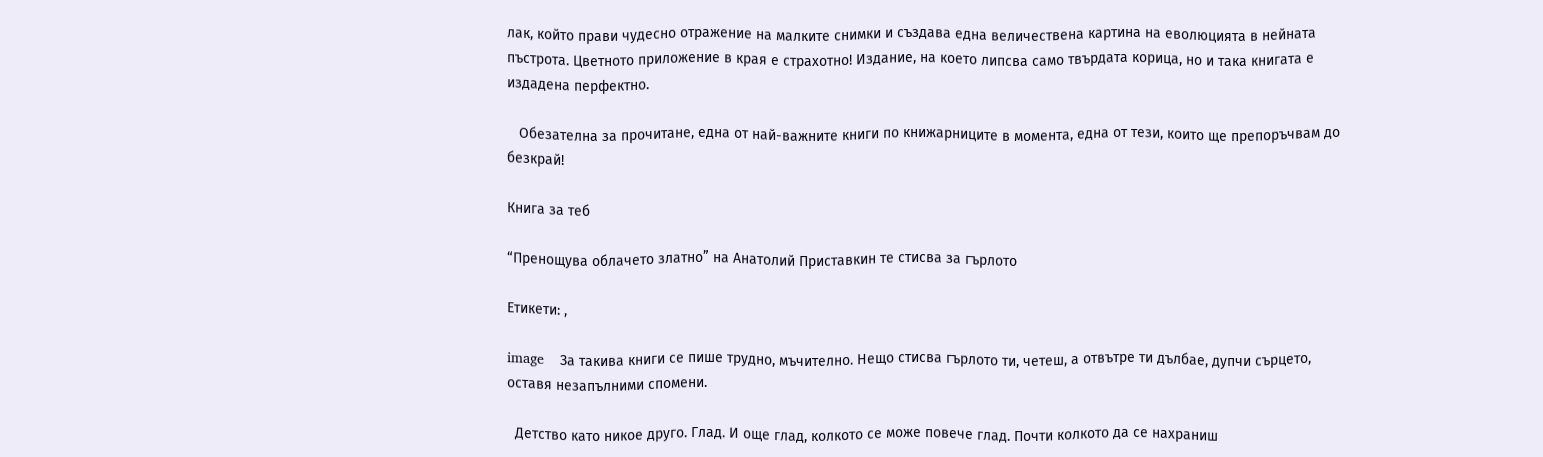лак, който прави чудесно отражение на малките снимки и създава една величествена картина на еволюцията в нейната пъстрота. Цветното приложение в края е страхотно! Издание, на което липсва само твърдата корица, но и така книгата е издадена перфектно.

   Обезателна за прочитане, една от най-важните книги по книжарниците в момента, една от тези, които ще препоръчвам до безкрай!

Книга за теб

“Пренощува облачето златно” на Анатолий Приставкин те стисва за гърлото

Етикети: ,

image    За такива книги се пише трудно, мъчително. Нещо стисва гърлото ти, четеш, а отвътре ти дълбае, дупчи сърцето, оставя незапълними спомени.

  Детство като никое друго. Глад. И още глад, колкото се може повече глад. Почти колкото да се нахраниш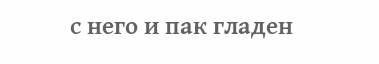с него и пак гладен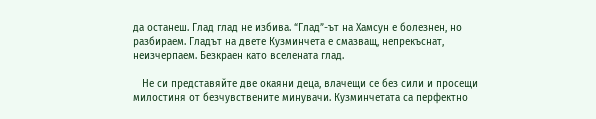да останеш. Глад глад не избива. “Глад”-ът на Хамсун е болезнен, но разбираем. Гладът на двете Кузминчета е смазващ, непрекъснат, неизчерпаем. Безкраен като вселената глад.

   Не си представяйте две окаяни деца, влачещи се без сили и просещи милостиня от безчувствените минувачи. Кузминчетата са перфектно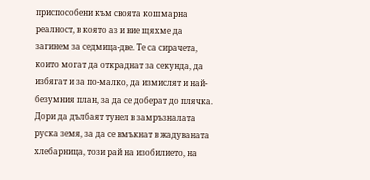приспособени към своята кошмарна реалност, в която аз и вие щяхме да загинем за седмица-две. Те са сирачета, които могат да откраднат за секунда, да избягат и за по-малко, да измислят и най-безумния план, за да се доберат до плячка. Дори да дълбаят тунел в замръзналата руска земя, за да се вмъкнат в жадуваната хлебарница, този рай на изобилието, на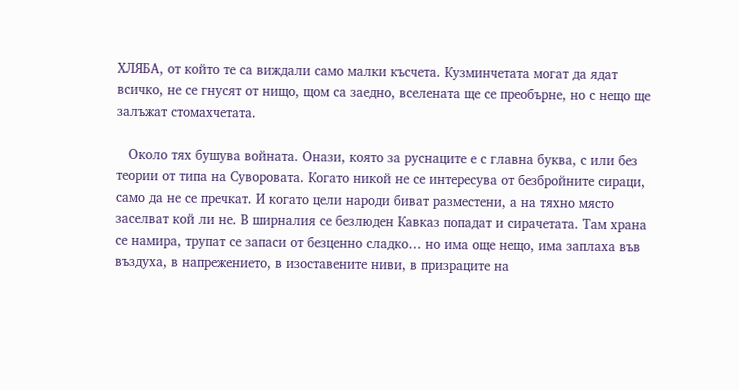ХЛЯБА, от който те са виждали само малки късчета. Кузминчетата могат да ядат всичко, не се гнусят от нищо, щом са заедно, вселената ще се преобърне, но с нещо ще залъжат стомахчетата.

   Около тях бушува войната. Онази, която за руснаците е с главна буква, с или без теории от типа на Суворовата. Когато никой не се интересува от безбройните сираци, само да не се пречкат. И когато цели народи биват разместени, а на тяхно място заселват кой ли не. В ширналия се безлюден Кавказ попадат и сирачетата. Там храна се намира, трупат се запаси от безценно сладко… но има още нещо, има заплаха във въздуха, в напрежението, в изоставените ниви, в призраците на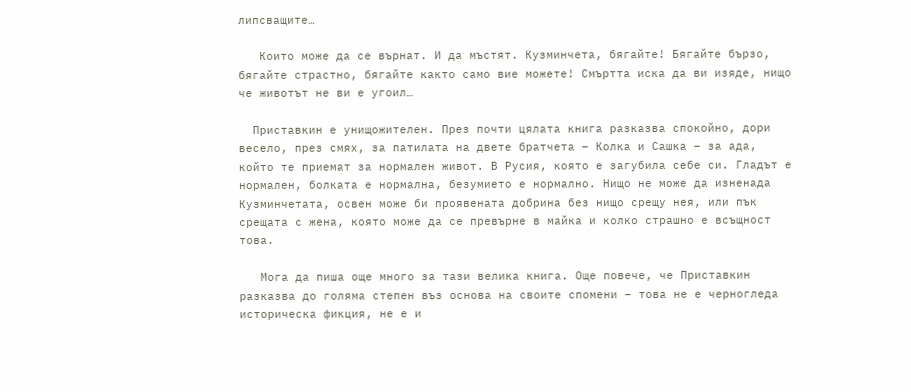липсващите…

   Които може да се върнат. И да мъстят. Кузминчета, бягайте! Бягайте бързо, бягайте страстно, бягайте както само вие можете! Смъртта иска да ви изяде, нищо че животът не ви е угоил…

  Приставкин е унищожителен. През почти цялата книга разказва спокойно, дори весело, през смях, за патилата на двете братчета – Колка и Сашка – за ада, който те приемат за нормален живот. В Русия, която е загубила себе си. Гладът е нормален, болката е нормална, безумието е нормално. Нищо не може да изненада Кузминчетата, освен може би проявената добрина без нищо срещу нея, или пък срещата с жена, която може да се превърне в майка и колко страшно е всъщност това.

   Мога да пиша още много за тази велика книга. Още повече, че Приставкин разказва до голяма степен въз основа на своите спомени – това не е черногледа историческа фикция, не е и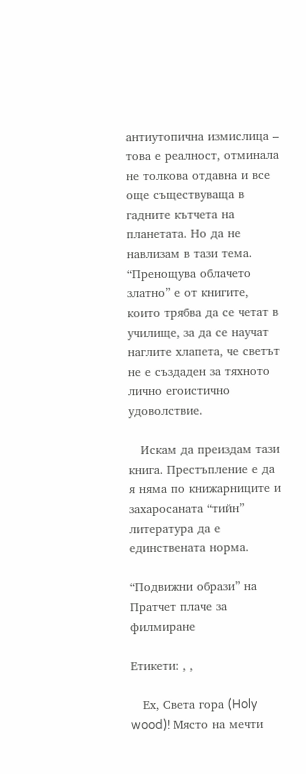антиутопична измислица – това е реалност, отминала не толкова отдавна и все още съществуваща в гадните кътчета на планетата. Но да не навлизам в тази тема. “Пренощува облачето златно” е от книгите, които трябва да се четат в училище, за да се научат наглите хлапета, че светът не е създаден за тяхното лично егоистично удоволствие.

   Искам да преиздам тази книга. Престъпление е да я няма по книжарниците и захаросаната “тийн” литература да е единствената норма.

“Подвижни образи” на Пратчет плаче за филмиране

Етикети: , ,

   Ех, Света гора (Holy wood)! Място на мечти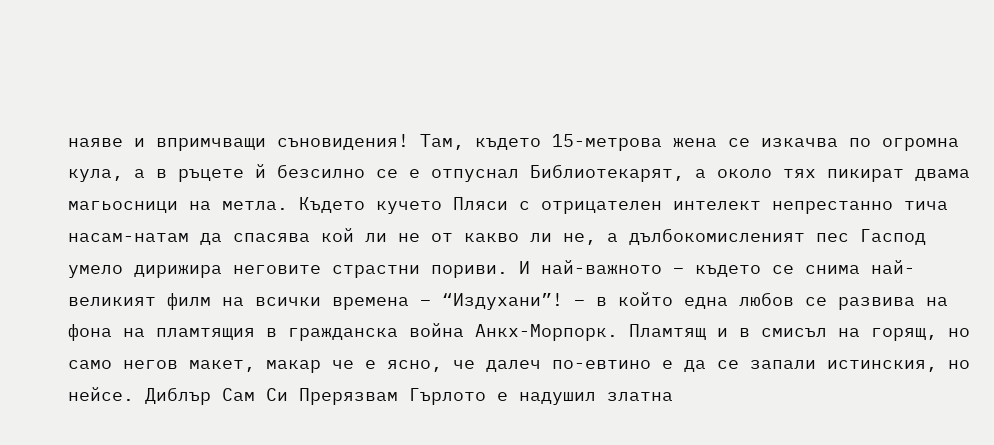наяве и впримчващи съновидения! Там, където 15-метрова жена се изкачва по огромна кула, а в ръцете й безсилно се е отпуснал Библиотекарят, а около тях пикират двама магьосници на метла. Където кучето Пляси с отрицателен интелект непрестанно тича насам-натам да спасява кой ли не от какво ли не, а дълбокомисленият пес Гаспод умело дирижира неговите страстни пориви. И най-важното – където се снима най-великият филм на всички времена – “Издухани”! – в който една любов се развива на фона на пламтящия в гражданска война Анкх-Морпорк. Пламтящ и в смисъл на горящ, но само негов макет, макар че е ясно, че далеч по-евтино е да се запали истинския, но нейсе. Диблър Сам Си Прерязвам Гърлото е надушил златна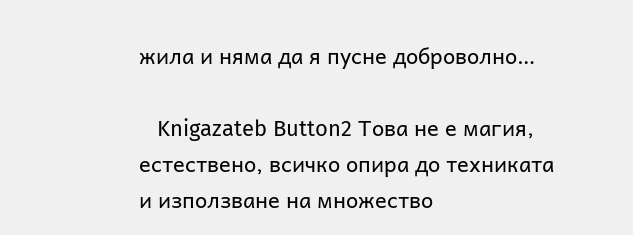жила и няма да я пусне доброволно…

   Knigazateb Button2 Това не е магия, естествено, всичко опира до техниката и използване на множество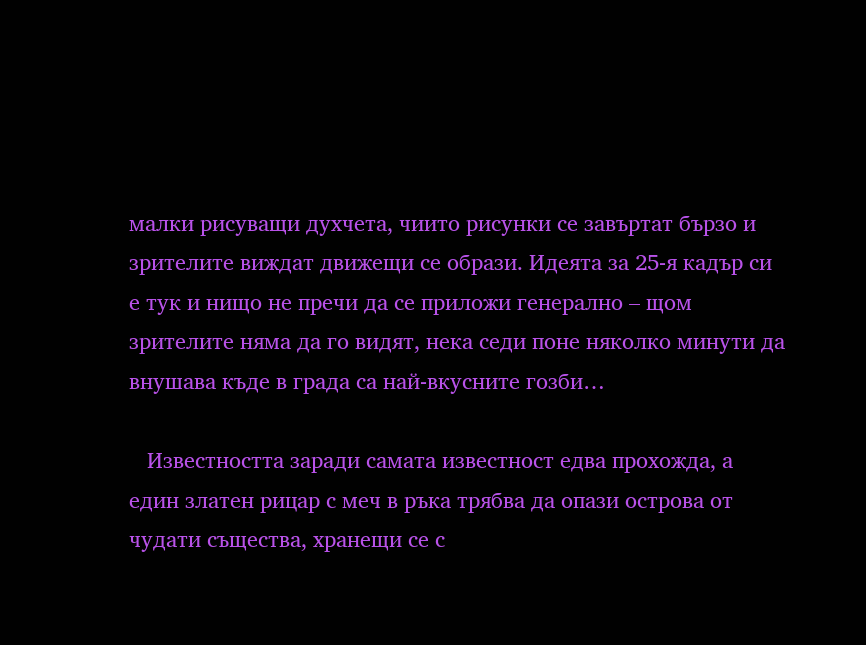малки рисуващи духчета, чиито рисунки се завъртат бързо и зрителите виждат движещи се образи. Идеята за 25-я кадър си е тук и нищо не пречи да се приложи генерално – щом зрителите няма да го видят, нека седи поне няколко минути да внушава къде в града са най-вкусните гозби…

   Известността заради самата известност едва прохожда, а един златен рицар с меч в ръка трябва да опази острова от чудати същества, хранещи се с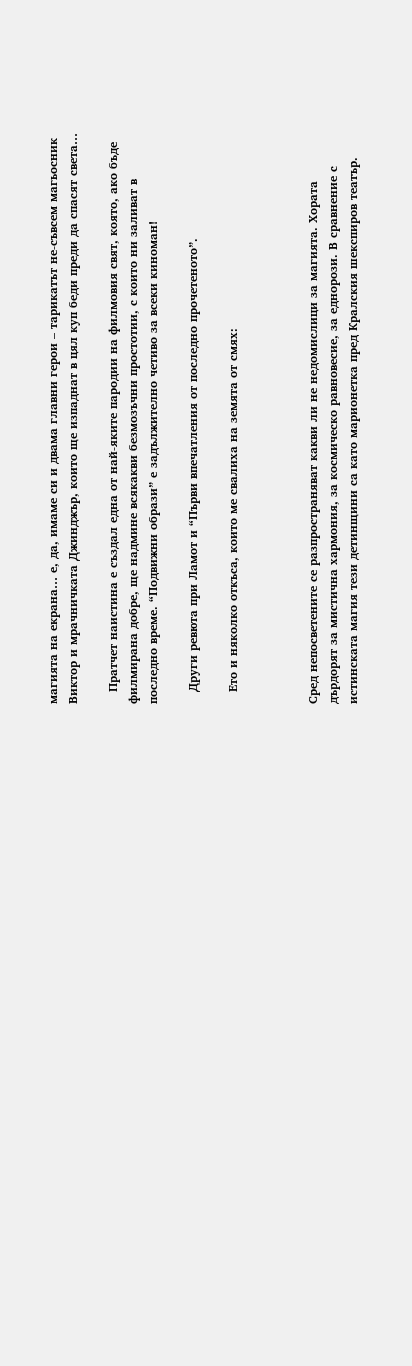магията на екрана… е, да, имаме си и двама главни герои – тарикатът не-съвсем магьосник Виктор и мрачничката Джинджър, които ще изпаднат в цял куп беди преди да спасят света…

   Пратчет наистина е създал една от най-яките пародии на филмовия свят, която, ако бъде филмирана добре, ще надмине всякакви безмозъчни простотии, с които ни заливат в последно време. “Подвижни образи” е задължително четиво за всеки киноман!

   Други ревюта при Ламот и “Първи впечатления от последно прочетеното”.

   Ето и няколко откъса, които ме свалиха на земята от смях:



Сред непосветените се разпространяват какви ли не недомислици за магията. Хората дърдорят за мистична хармония, за космическо равновесие, за еднорози. В сравнение с истинската магия тези детинщини са като марионетка пред Кралския шекспиров театър.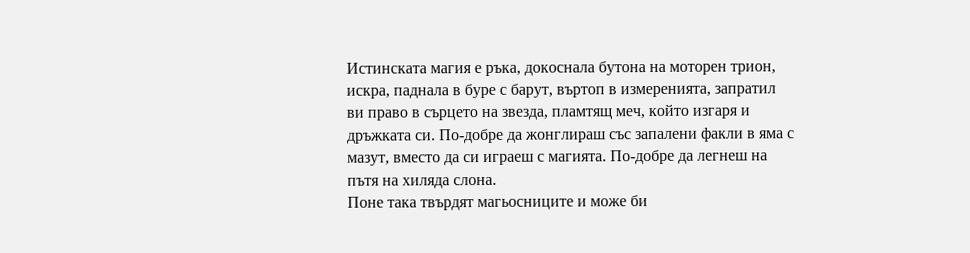Истинската магия е ръка, докоснала бутона на моторен трион, искра, паднала в буре с барут, въртоп в измеренията, запратил ви право в сърцето на звезда, пламтящ меч, който изгаря и дръжката си. По-добре да жонглираш със запалени факли в яма с мазут, вместо да си играеш с магията. По-добре да легнеш на пътя на хиляда слона.
Поне така твърдят магьосниците и може би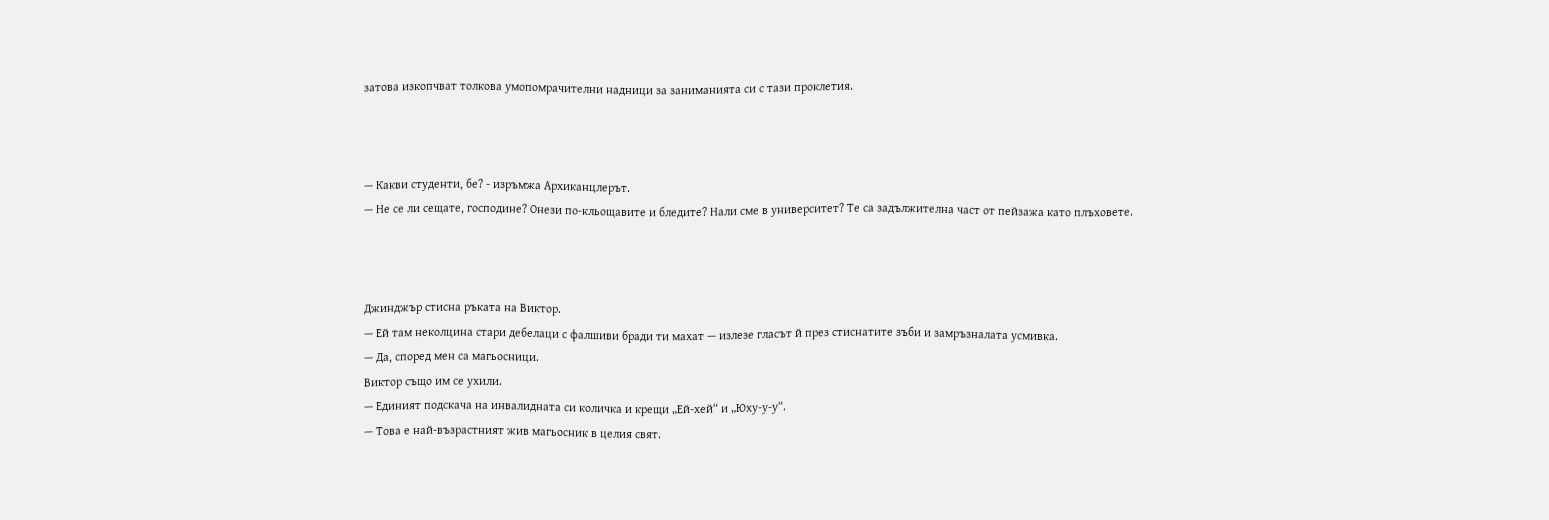затова изкопчват толкова умопомрачителни надници за заниманията си с тази проклетия.



— Какви студенти, бе? - изръмжа Архиканцлерът.
— Не се ли сещате, господине? Онези по-кльощавите и бледите? Нали сме в университет? Те са задължителна част от пейзажа като плъховете.



Джинджър стисна ръката на Виктор.
— Ей там неколцина стари дебелаци с фалшиви бради ти махат — излезе гласът й през стиснатите зъби и замръзналата усмивка.
— Да, според мен са магьосници.
Виктор също им се ухили.
— Единият подскача на инвалидната си количка и крещи „Ей-хей“ и „Юху-у-у“.
— Това е най-възрастният жив магьосник в целия свят.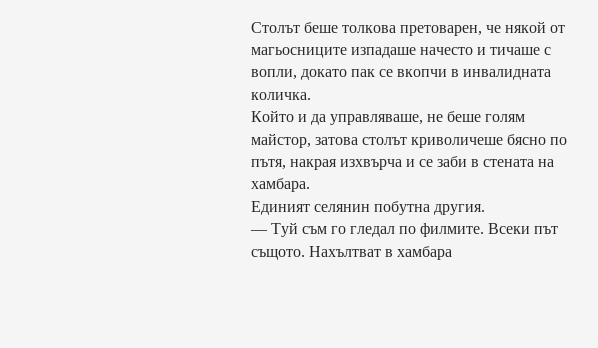Столът беше толкова претоварен, че някой от магьосниците изпадаше начесто и тичаше с вопли, докато пак се вкопчи в инвалидната количка.
Който и да управляваше, не беше голям майстор, затова столът криволичеше бясно по пътя, накрая изхвърча и се заби в стената на хамбара.
Единият селянин побутна другия.
— Туй съм го гледал по филмите. Всеки път същото. Нахълтват в хамбара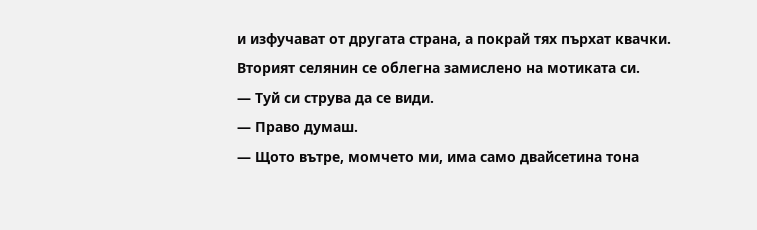и изфучават от другата страна, а покрай тях пърхат квачки.
Вторият селянин се облегна замислено на мотиката си.
— Туй си струва да се види.
— Право думаш.
— Щото вътре, момчето ми, има само двайсетина тона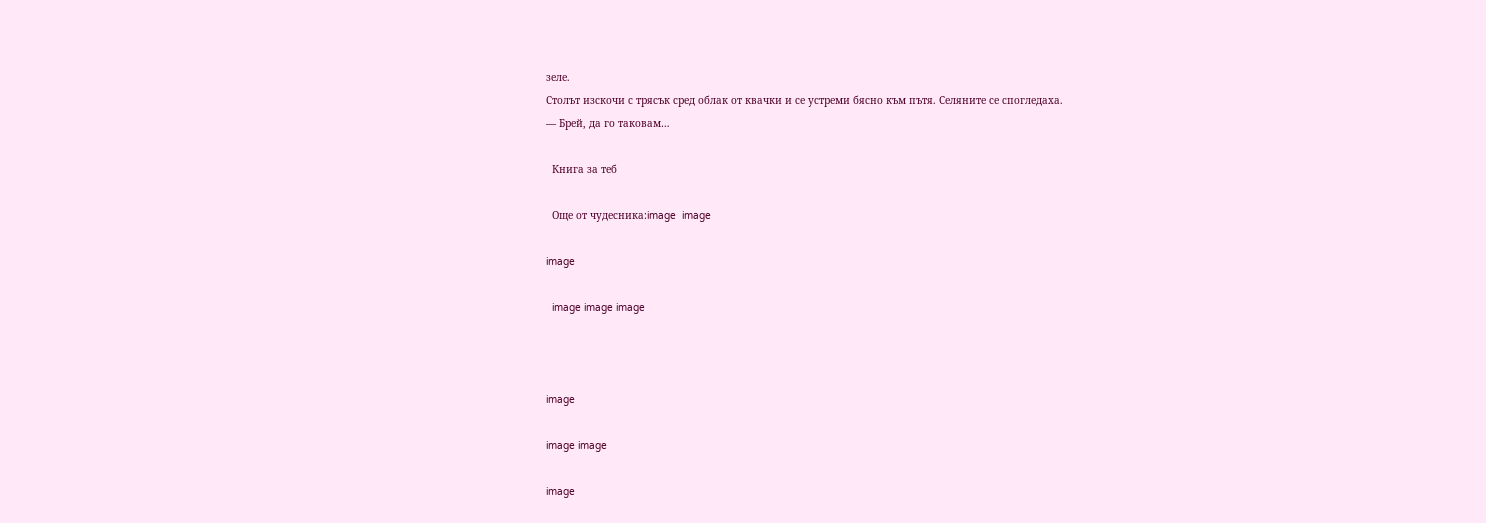зеле.
Столът изскочи с трясък сред облак от квачки и се устреми бясно към пътя. Селяните се спогледаха.
— Брей, да го таковам…

  Книга за теб

  Още от чудесника:image  image

image

  image image image



image

image image

image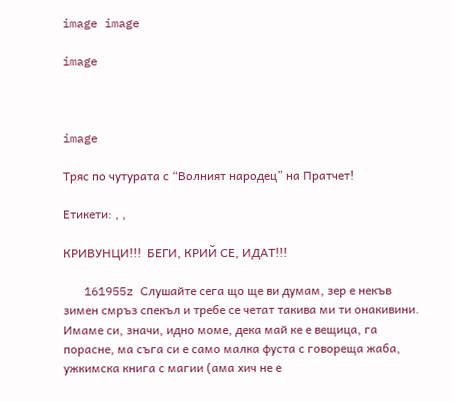image image

image



image

Тряс по чутурата с “Волният народец” на Пратчет!

Етикети: , ,

КРИВУНЦИ!!!  БЕГИ, КРИЙ СЕ, ИДАТ!!!

   161955z Слушайте сега що ще ви думам, зер е некъв зимен смръз спекъл и требе се четат такива ми ти онакивини. Имаме си, значи, идно моме, дека май ке е вещица, га порасне, ма съга си е само малка фуста с говореща жаба, ужкимска книга с магии (ама хич не е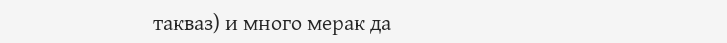такваз) и много мерак да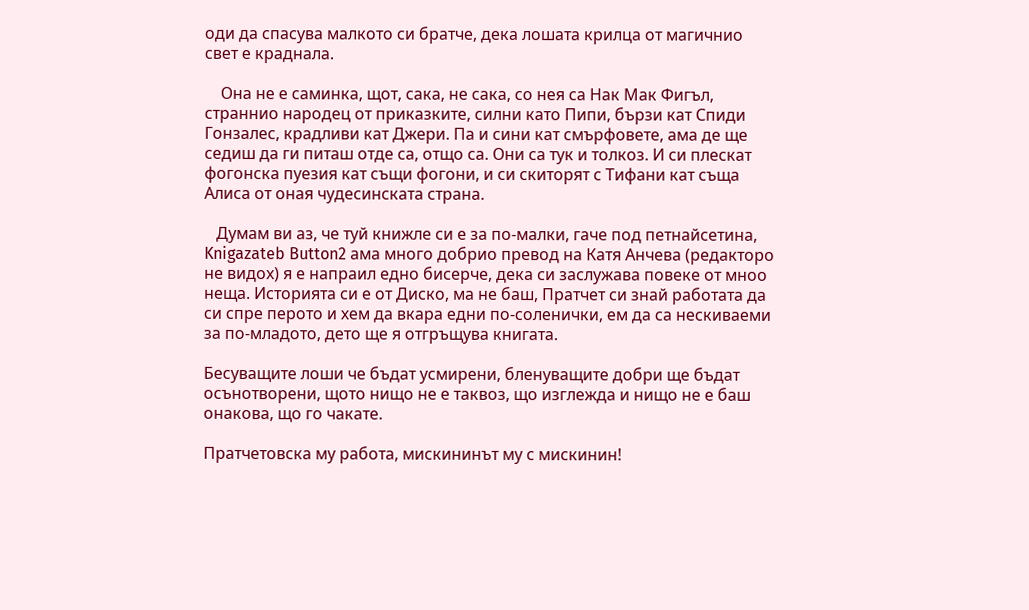оди да спасува малкото си братче, дека лошата крилца от магичнио свет е краднала.

    Она не е саминка, щот, сака, не сака, со нея са Нак Мак Фигъл, страннио народец от приказките, силни като Пипи, бързи кат Спиди Гонзалес, крадливи кат Джери. Па и сини кат смърфовете, ама де ще седиш да ги питаш отде са, отщо са. Они са тук и толкоз. И си плескат фогонска пуезия кат същи фогони, и си скиторят с Тифани кат съща Алиса от оная чудесинската страна.

   Думам ви аз, че туй книжле си е за по-малки, гаче под петнайсетина, Knigazateb Button2 ама много добрио превод на Катя Анчева (редакторо не видох) я е напраил едно бисерче, дека си заслужава повеке от мноо неща. Историята си е от Диско, ма не баш, Пратчет си знай работата да си спре перото и хем да вкара едни по-соленички, ем да са нескиваеми за по-младото, дето ще я отгръщува книгата.

Бесуващите лоши че бъдат усмирени, бленуващите добри ще бъдат осънотворени, щото нищо не е таквоз, що изглежда и нищо не е баш онакова, що го чакате.

Пратчетовска му работа, мискининът му с мискинин!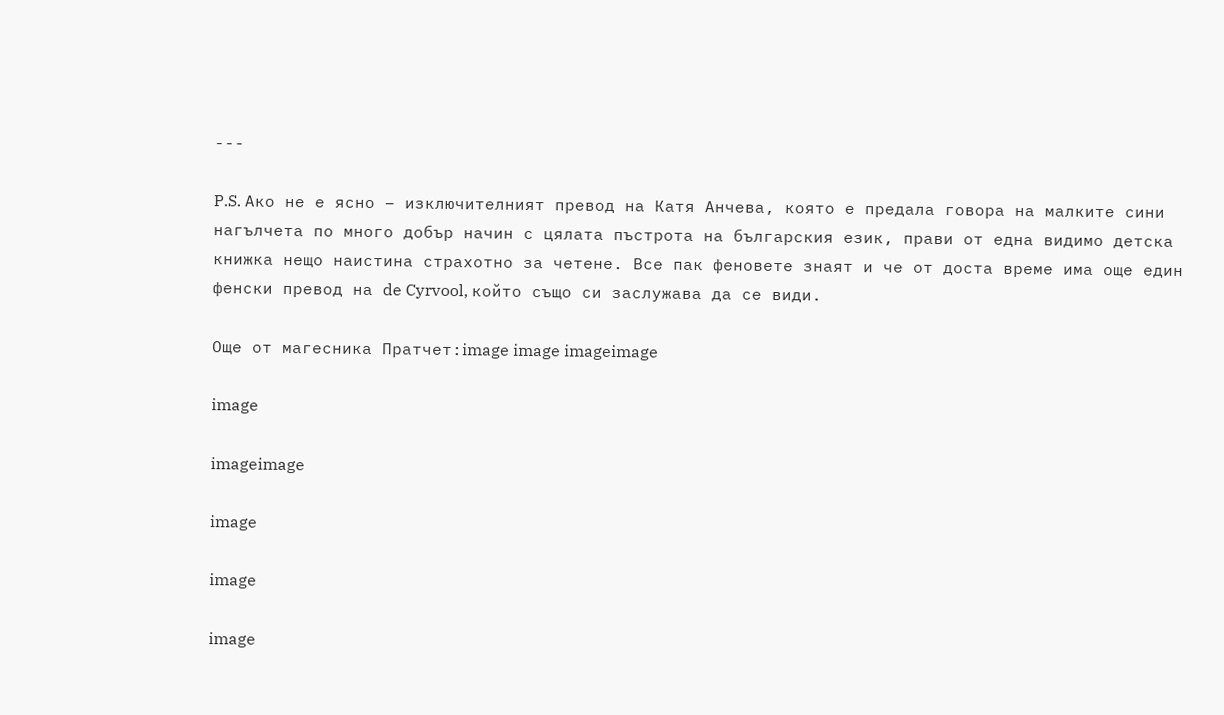---

P.S. Ако не е ясно – изключителният превод на Катя Анчева, която е предала говора на малките сини нагълчета по много добър начин с цялата пъстрота на българския език, прави от една видимо детска книжка нещо наистина страхотно за четене. Все пак феновете знаят и че от доста време има още един фенски превод на de Cyrvool, който също си заслужава да се види.

Още от магесника Пратчет:image image imageimage

image

imageimage

image

image

image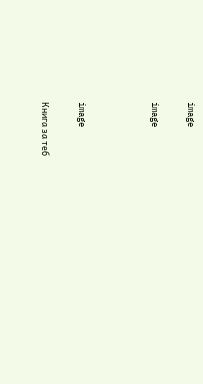image

image



image

Книга за теб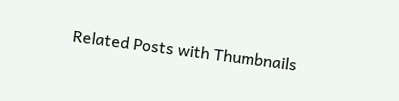Related Posts with Thumbnails